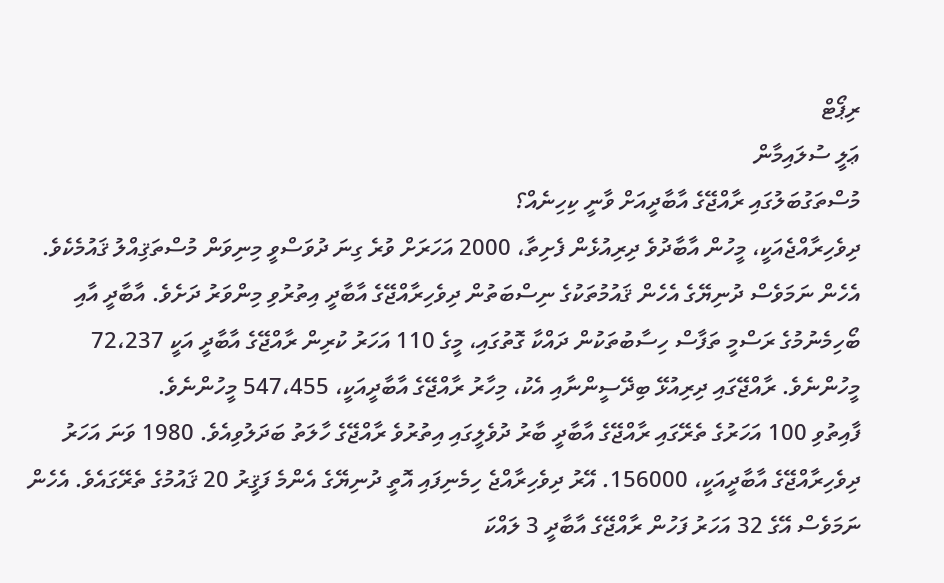ރިޕޯޓް
ޢަލީ ސުލައިމާން
މުސްތަގުބަލުގައި ރާއްޖޭގެ އާބާދީއަށް ވާނީ ކިހިނެއް؟
ދިވެހިރާއްޖެއަކީ، މީހުން އާބާދުވެ ދިރިއުޅެން ފެށިތާ، 2000 އަހަރަށް ވުރެ ގިނަ ދުވަސްވީ މިނިވަން މުސްތަޤިއްލު ޤައުމެކެވެ. އެހެން ނަމަވެސް ދުނިޔޭގެ އެހެން ޤައުމުތަކުގެ ނިސްބަތުން ދިވެހިރާއްޖޭގެ އާބާދީ އިތުރުވި މިންވަރު ދަށެވެ. އާބާދީ އާއި ބޯހިމެނުމުގެ ރަސްމީ ތަފާސް ހިސާބުތަކުން ދައްކާ ގޮތުގައި، މީގެ 110 އަހަރު ކުރިން ރާއްޖޭގެ އާބާދީ އަކީ 72،237 މީހުންނެވެ. ރާއްޖޭގައި ދިރިއުޅޭ ބިދޭސީންނާއި އެކު، މިހާރު ރާއްޖޭގެ އާބާދީއަކީ، 547،455 މީހުންނެވެ.
ފާއިތުވި 100 އަހަރުގެ ތެރޭގައި ރާއްޖޭގެ އާބާދީ ބާރު ދުވެލީގައި އިތުރުވެ ރާއްޖޭގެ ހާލަތު ބަދަލުވިއެވެ. 1980 ވަނަ އަހަރު ދިވެހިރާއްޖޭގެ އާބާދީއަކީ، 156000. އޭރު ދިވެހިރާއްޖެ ހިމެނިފައި އޮތީ ދުނިޔޭގެ އެންމެ ފަޤީރު 20 ޤައުމުގެ ތެރޭގައެވެ. އެހެން ނަމަވެސް އޭގެ 32 އަހަރު ފަހުން ރާއްޖޭގެ އާބާދީ 3 ލައްކަ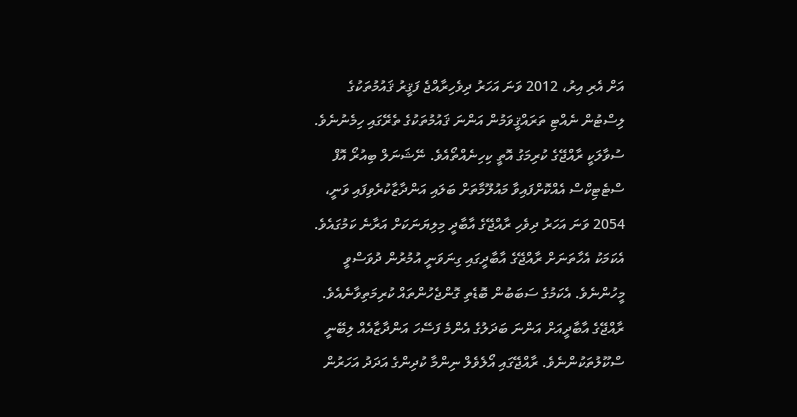އަށް އެރި އިރު، 2012 ވަނަ އަހަރު ދިވެހިރާއްޖެ ފަޤީރު ޤައުމުތަކުގެ ލިސްޓުން ނެއްޓި ތަރައްޤީވަމުން އަންނަ ޤައުމުތަކުގެ ތެރޭގައި ހިމެނުނެވެ.
ސުވާލަކީ ރާއްޖޭގެ ކުރިމަގު އޮތީ ކިހިނެއްތޯއެވެ. ނޭޝަނަލް ބިއުރޯ އޮފް ސްޓެޓިކްސް އެއްކޮށްފައިވާ މައުލޫމާތަށް ބަލައި އަންދާޒާކުރެވިފައި ވަނީ، 2054 ވަނަ އަހަރު ދިވެހި ރާއްޖޭގެ އާބާދީ މިލިޔަނަކަށް އަރާނެ ކަމުގައެވެ. އެކަމަކު އެހާތަނަށް ރާއްޖޭގެ އާބާދީގައި ގިނަވަނީ އުމުރުން ދުވަސްވީ މީހުންނެވެ. އެކަމުގެ ސަބަބުން ބޮޑެތި ގޮންޖެހުންތައް ކުރިމަތިވާނެއެވެ.
ރާއްޖޭގެ އާބާދީއަށް އަންނަ ބަދަލުގެ އެންމެ ފަސޭހަ އަންދާޒާއެއް ލިބޭނީ ސްކޫލުތަކުންނެވެ. ރާއްޖޭގައި އޯލެވެލް ނިންމާ ކުދިންގެ އަދަދު އަހަރުން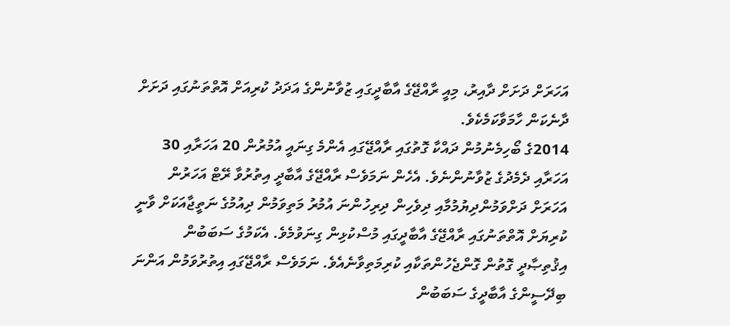އަހަރަށް ދަށަށް ދާއިރު، މިއީ ރާއްޖޭގެ އާބާދީގައި ޒުވާނުންގެ އަދަދު ކުރިއަށް އޮތްތަނުގައި ދަށަށް ދާނެކަން ހާމަވާކަމެކެވެ.
2014ގެ ބޯހިމެނުމުން ދައްކާ ގޮތުގައި ރާއްޖޭގައި އެންމެ ގިނައީ އުމުރުން 20 އަހަރާއި 30 އަހަރާއި ދެމެދުގެ ޒުވާނުންނެވެ. އެހެން ނަމަވެސް ރާއްޖޭގެ އާބާދީ އިތުރުވާ ރޭޓް އަހަރުން އަހަރަށް ދަށްވަމުންދިޔުމުމާއި ދިވެހިން ދިރިހުންނަ އުމުރު މަތިވަމުން ދިއުމުގެ ނަތީޖާއަކަށް ވާނީ ކުރިޔަށް އޮތްތަނުގައި ރާއްޖޭގެ އާބާދީގައި މުސްކުޅިން ގިނަވުމެވެ. އެކަމުގެ ސަބަބުން އިޤުތިޞާދީ ގޮތުން ގޮންޖެހުންތަކާއި ކުރިމަތިވާނެއެވެ. ނަމަވެސް ރާއްޖޭގައި އިތުރުވަމުން އަންނަ ބިދޭސީންގެ އާބާދީގެ ސަބަބުން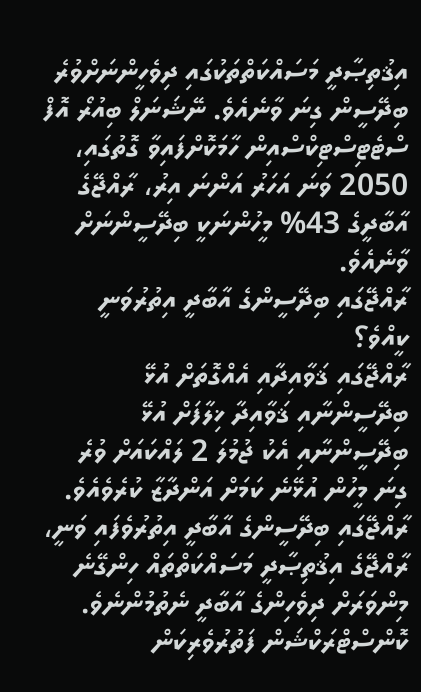އިޤުތިޞާދީ މަސައްކަތްތަކުގައި ދިވެހީންނަށްވުރެ ބިދޭސީން ގިނަ ވާނެއެވެ. ނޭޝަނަލް ބިއުރޯ އޮފް ސްޓެޓިސްޓިކްސްއިން ހާމަކޮށްފައިވާ ގޮތުގައި، 2050 ވަނަ އަހަރު އަންނަ އިރު، ރާއްޖޭގެ އާބާދީގެ 43% މީހުންނަކީ ބިދޭސީންނަށް ވާނެއެވެ.
ރާއްޖޭގައި ބިދޭސީންގެ އާބާދީ އިތުރުވަނީ ކީއްވެ؟
ރާއްޖޭގައި ޤަވާއިދާއި އެއްގޮތަށް އުޅޭ ބިދޭސީންނާއި ޤަވާއިދާ ޚިލާފަށް އުޅޭ ބިދޭސީންނާއި އެކު ޖުމުލަ 2 ލައްކައަށް ވުރެ ގިނަ މީހުން އުޅޭނެ ކަމަށް އަންދާޒާ ކުރެވެއެވެ. ރާއްޖޭގައި ބިދޭސީންގެ އާބާދީ އިތުރުވެފައި ވަނީ، ރާއްޖޭގެ އިޤުތިޞާދީ މަސައްކަތްތައް ހިންގޭނެ މިންވަރަށް ދިވެހިންގެ އާބާދީ ނެތުމުންނެވެ. ކޮންސްޓްރަކްޝަން ފަތުރުވެރިކަން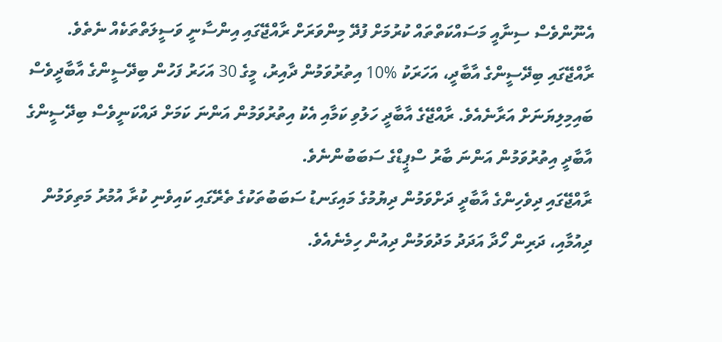އެނޫންވެސް ސިނާއީ މަސައްކަތްތައް ކުރުމަށް ފުދޭ މިންވަރަށް ރާއްޖޭގައި އިންސާނީ ވަސީލަތްތަކެއް ނެތެވެ.
ރާއްޖޭގައި ބިދޭސީންގެ އާބާދީ، އަހަރަކު %10 އިތުރުވަމުން ދާއިރު، މީގެ 30 އަހަރު ފަހުން ބިދޭސީންގެ އާބާދީވެސް ބައިމިލިޔަނަށް އަރާނެއެވެ. ރާއްޖޭގެ އާބާދީ ހަލުވި ކަމާއި އެކު އިތުރުވަމުން އަންނަ ކަމަށް ދައްކަނީވެސް ބިދޭސީންގެ އާބާދީ އިތުރުވަމުން އަންނަ ބާރު ސްޕީޑްގެ ސަބަބުންނެވެ.
ރާއްޖޭގައި ދިވެހިންގެ އާބާދީ ދަށްވަމުން ދިޔުމުގެ މައިގަނޑު ސަބަބުތަކުގެ ތެރޭގައި ކައިވެނި ކުރާ އުމުރު މަތިވަމުން ދިއުމާއި، ދަރިން ހޯދާ އަދަދު މަދުވަމުން ދިއުން ހިމެނެއެވެ.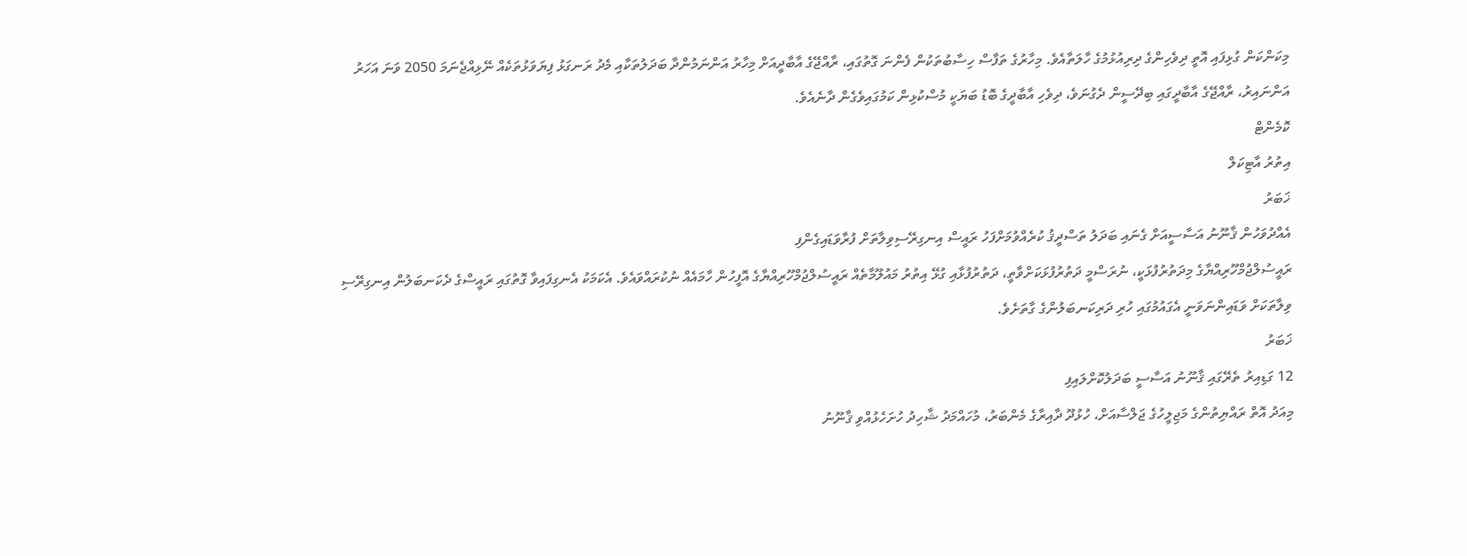މިކަންކަން ގުޅިފައި އޮތީ ދިވެހިންގެ ދިރިއުޅުމުގެ ހާލަތާއެވެ. މިހާރުގެ ތަފާސް ހިސާބުތަކުން ފެންނަ ގޮތުގައި، ރާއްޖޭގެ އާބާދީއަށް މިހާރު އަންނަމުންދާ ބަދަލުތަކާއި މެދު ރަނގަޅު ފިޔަވަޅުތަކެއް ނޭޅިއްޖެނަމަ 2050 ވަނަ އަހަރު އަންނައިރު، ރާއްޖޭގެ އާބާދީގައި ބިދޭސީން ދެގުނަވެ، ދިވެހި އާބާދީގެ ބޮޑު ބަޔަކީ މުސްކުޅިން ކަމުގައިވެގެން ދާނެއެވެ.
ކޮމެންޓް
އިތުރު އާޓިކަލް
ޚަބަރު
އެއްދުވަހުން ޤާނޫނު އަސާސީއަށް ގެނައި ބަދަލު ތަސްދީޤު ކުރެއްވުމަށްފަހު ރައީސް އިނގިރޭސިވިލާތަށް ފުރާވަޑައިގެންފި
ރައީސުލްޖުމްހޫރިއްޔާގެ މިދަތުރުފުޅަކީ، ނުރަސްމީ ދަތުރުފުޅަކަށްވާތީ، ދަތުރުފުޅާއި ގުޅޭ އިތުރު މައުލޫމާތެއް ރައީސުލްޖުމްހޫރިއްޔާގެ އޮފީހުން ހާމައެއް ނުކުރައްވައެވެ. އެކަމަކު އެނގިފައިވާ ގޮތުގައި ރައީސްގެ ދެކަނބަލުން އިނގިރޭސި ވިލާތަކަށް ވަޑައިންނަވަނީ އެގައުމުގައި ހުރި ދަރިކަނބަލުންގެ ގާތަށެވެ.
ޚަބަރު
12 ގަޑިއިރު ތެރޭގައި ޤާނޫނު އަސާސީ ބަދަލުކޮށްލައިފި
މިއަދު އޮތް ރައްޔިތުންގެ މަޖިލީހުގެ ޖަލްސާއަށް، ހުޅުދޫ ދާއިރާގެ މެންބަރު، މުހައްމަދު ޝާހިދު ހުށަހެޅުއްވި ޤާނޫނު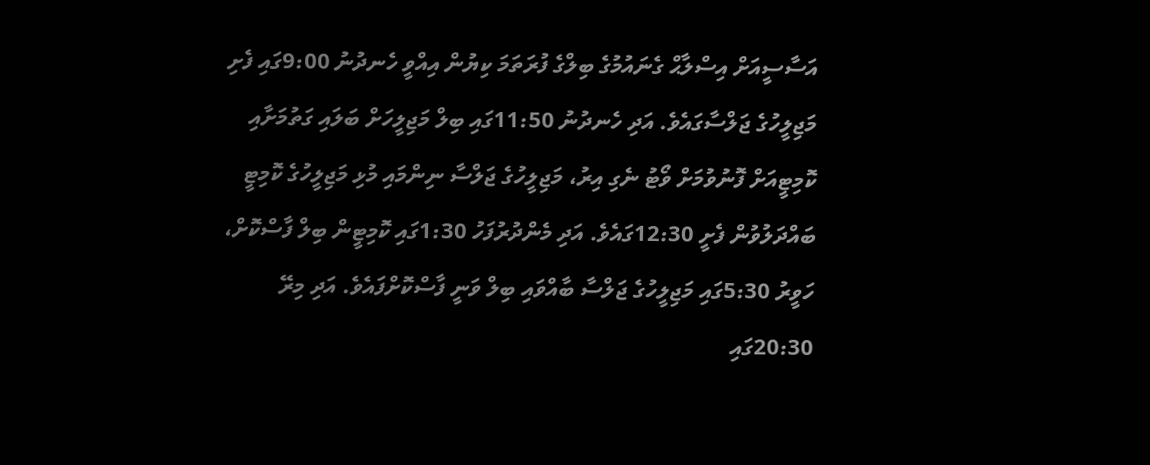އަސާސީއަށް އިސްލާޙް ގެނައުމުގެ ބިލްގެ ފުރަތަމަ ކިޔުން އިއްވީ ހެނދުނު 9:00ގައި ފެށި މަޖިލީހުގެ ޖަލްސާގައެވެ. އަދި ހެނދުނު 11:50ގައި ބިލް މަޖިލީހަށް ބަލައި ގަތުމަށާއި ކޮމިޓީއަށް ފޮނުވުމަށް ވޯޓު ނެގި އިރު، މަޖިލީހުގެ ޖަލްސާ ނިންމައި މުޅި މަޖިލީހުގެ ކޮމިޓީ ބައްދަލުވުން ފެށީ 12:30ގައެވެ. އަދި މެންދުރުފަހު 1:30ގައި ކޮމިޓީން ބިލް ފާސްކޮށް، ހަވީރު 5:30ގައި މަޖިލީހުގެ ޖަލްސާ ބާއްވައި ބިލް ވަނީ ފާސްކޮށްފައެވެ. އަދި މިރޭ 20:30ގައި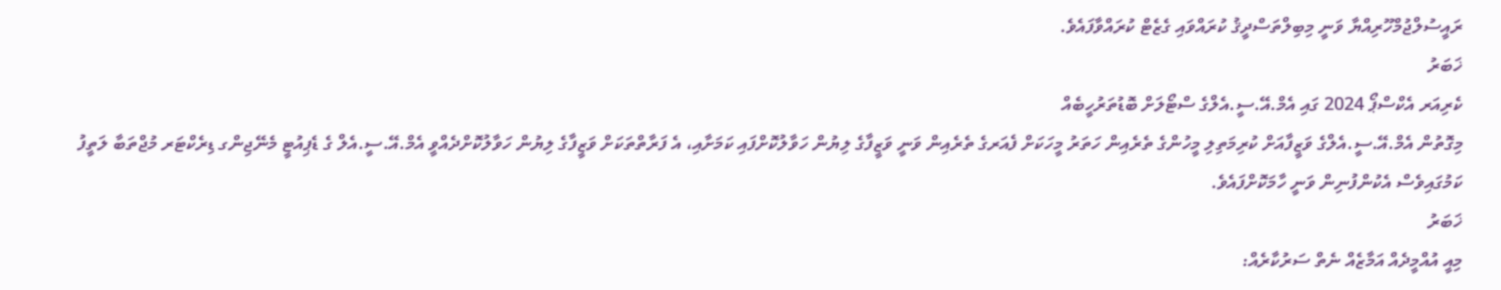ރައީސުލްޖުމްހޫރިއްޔާ ވަނީ މިބިލްތަސްދީޤު ކުރައްވައި ގެޒެޓް ކުރައްވާފައެވެ.
ޚަބަރު
ކެރިއަރ އެކްސްޕޯ 2024 ގައި އެމް.އޭ.ސީ.އެލްގެ ސްޓޯލަށް ބޮޑުތަރުހީބެއް
މިގޮތުން އެމް.އޭ.ސީ.އެލްގެ ވަޒީފާއަށް ކުރިމަތިލި މީހުންގެ ތެރެއިން ހަތަރު މީހަކަށް ފެއަރގެ ތެރެއިން ވަނީ ވަޒީފާގެ ލިޔުން ހަވާލުކޮށްފައި ކަމަށާއި، އެ ފަރާތްތަކަށް ވަޒީފާގެ ލިޔުން ހަވާލުކޮށްދެއްވީ އެމް.އޭ.ސީ.އެލް ގެ ޑެޕިއުޓީ މެނޭޖިންގ ޑިރެކްޓަރ މުޖްތަބާ ލަތީފު ކަމުގައިވެސް އެކުންފުނިން ވަނީ ހާމަކޮށްފައެވެ.
ޚަބަރު
މިއީ އުއްމީދެއް އަމާޒެއް ނެތް ސަރުކާރެއް: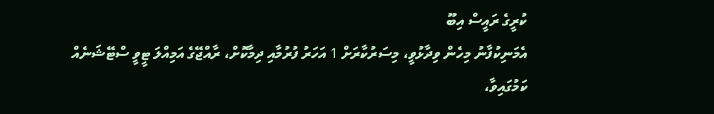ކުރީގެ ރައީސް އިބޫ
އެމަނިކުފާނު މިހެން ވިދާޅުވީ، މިސަރުކާރަށް 1 އަހަރު ފުރުމާއި ދިމާކޮށް، ރާއްޖޭގެ އަމިއްލަ ޓީވީ ސްޓޭޝަނެއް ކަމުގައިވާ،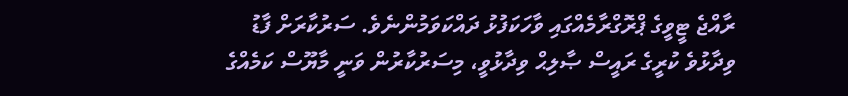ރާއްޖެ ޓީވީގެ ޕްރޮގްރާމެއްގައި ވާހަކަފުޅު ދައްކަވަމުންނެވެ. ސަރުކާރަށް ފާޑު ވިދާޅުވެ ކުރީގެ ރައީސް ޞާލިޙް ވިދާޅުވީ، މިސަރުކާރުން ވަނީ މާޔޫސް ކަމެއްގެ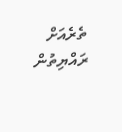ތެރެއަށް ރައްޔިތުން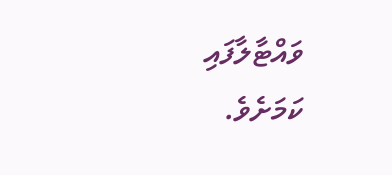ވައްޓާލާފައި ކަމަށެވެ.